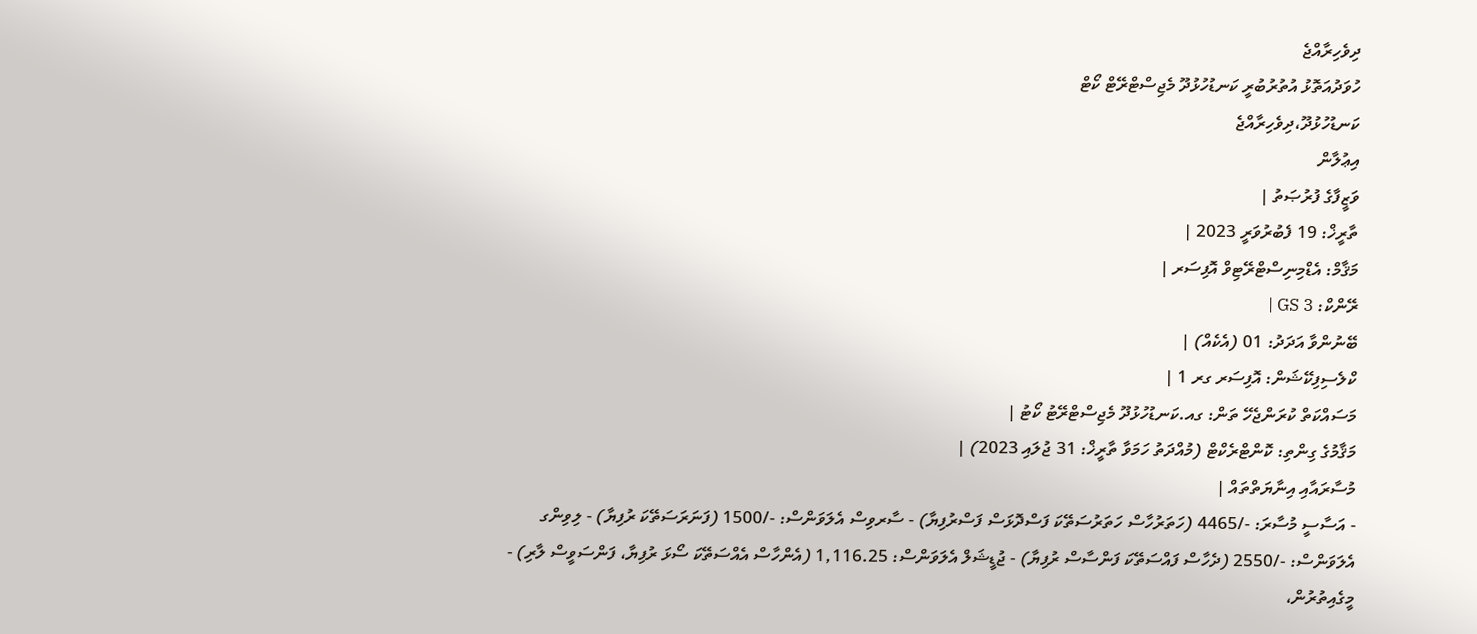ދިވެހިރާއްޖެ
ހުވަދުއަތޮޅު އުތުރުބުރީ ކަނޑުހުޅުދޫ މެޖިސްޓްރޭޓް ކޯޓް
ކަނޑުހުޅުދޫ،ދިވެހިރާއްޖެ
އިޢުލާން
ވަޒީފާގެ ފުރުޞަތު |
ތާރީޚް: 19 ފެބުރުވަރީ 2023 |
މަޤާމް: އެޑްމިނިސްޓްރޭޓިވް އޮފިސަރ |
ރޭންކް: GS 3 |
ބޭނުންވާ އަދަދު: 01 (އެކެއް) |
ކްލެސިފިކޭޝަން: އޮފިސަރ ގރ 1 |
މަސައްކަތް ކުރަންޖެހޭ ތަން: ގއ.ކަނޑުހުޅުދޫ މެޖިސްޓްރޭޓު ކޯޓު |
މަޤާމުގެ ގިންތި: ކޮންޓްރެކްޓް (މުއްދަތު ހަމަވާ ތާރީޚް: 31 ޖުލައި 2023) |
މުސާރައާއި އިނާޔަތްތައް |
- އަސާސީ މުސާރަ: -/4465 (ހަތަރުހާސް ހަތަރުސަތޭކަ ފަސްދޮޅަސް ފަސްރުފިޔާ) - ސާރވިސް އެލަވަންސް: -/1500 (ފަނަރަސަތޭކަ ރުފިޔާ) - ލިވިންގ އެލަވަންސް: -/2550 (ދެހާސް ފައްސަތޭކަ ފަންސާސް ރުފިޔާ) - ޖުޑީޝަލް އެލަވަންސް: 1,116.25 (އެންހާސް އެއްސަތޭކަ ސޯޅަ ރުފިޔާ، ފަންސަވީސް ލާރި) - މީގެއިތުރުން،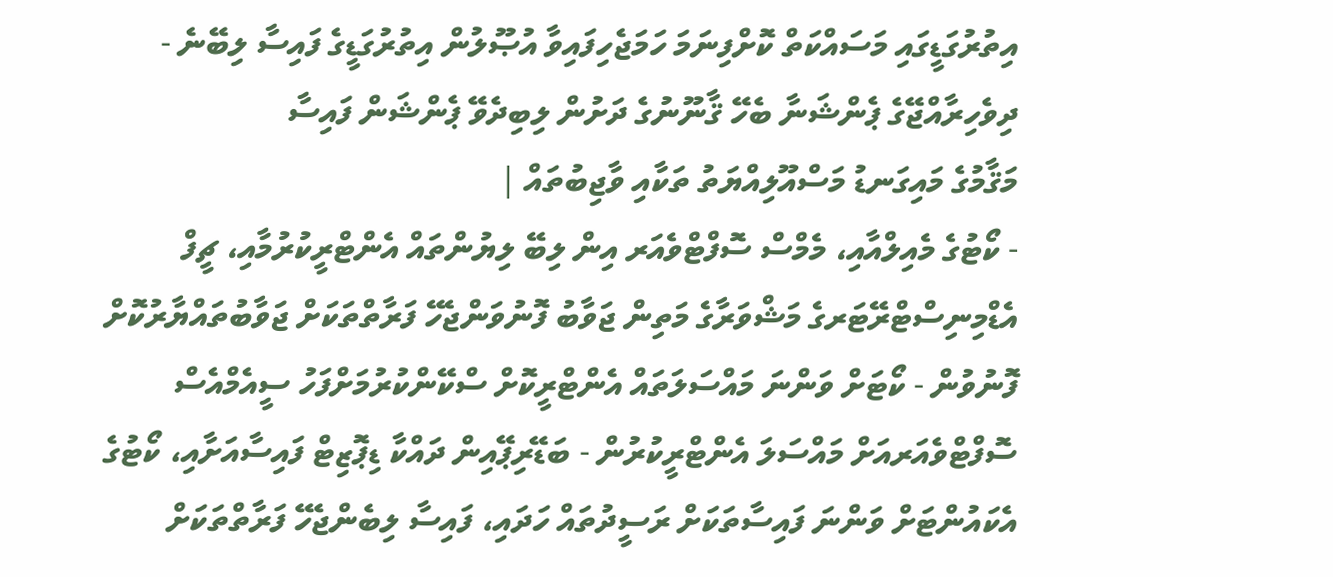އިތުރުގަޑީގައި މަސައްކަތް ކޮށްފިނަމަ ހަމަޖެހިފައިވާ އުޞޫލުން އިތުރުގަޑީގެ ފައިސާ ލިބޭނެ - ދިވެހިރާއްޖޭގެ ޕެންޝަނާ ބެހޭ ޤާނޫނުގެ ދަށުން ލިބިދެވޭ ޕެންޝަން ފައިސާ
މަޤާމުގެ މައިގަނޑު މަސްއޫލިއްޔަތު ތަކާއި ވާޖިބުތައް |
- ކޯޓުގެ މެއިލްއާއި، މެމްސް ސޮފްޓްވެއަރ އިން ލިބޭ ލިޔުންތައް އެންޓްރީކުރުމާއި، ޗީފް އެޑްމިނިސްޓްރޭޓަރގެ މަޝްވަރާގެ މަތިން ޖަވާބު ފޮނުވަންޖެހޭ ފަރާތްތަކަށް ޖަވާބުތައްޔާރުކޮށް ފޮނުވުން - ކޯޓަށް ވަންނަ މައްސަލަތައް އެންޓްރީކޮށް ސްކޭންކުރުމަށްފަހު ސީއެމްއެސް ސޮފްޓްވެއަރއަށް މައްސަލަ އެންޓްރީކުރުން - ބަޑޭރިޕޭއިން ދައްކާ ޑިޕޮޒިޓް ފައިސާއަށާއި، ކޯޓުގެ އެކައުންޓަށް ވަންނަ ފައިސާތަކަށް ރަސީދުތައް ހަދައި، ފައިސާ ލިބެންޖެހޭ ފަރާތްތަކަށް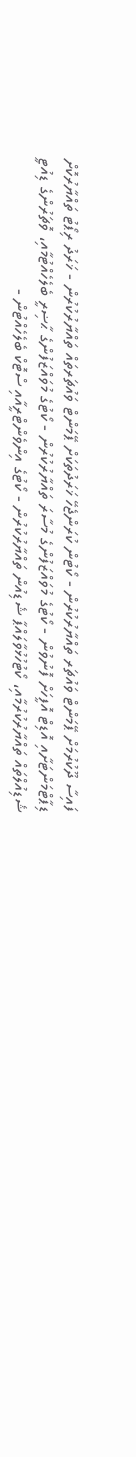ފައިސާ ދޫކުރުމަށް ޕޭމަންޓް ވައުޗަރ ތައްޔާރުކުރުން - ކޯޓުން ކުރަންޖެހޭ ޚަރަދުތަކަށް ޕޭމަންޓް ވައުޗަރތައް ތައްޔާރުކުރުން - ޚަރަދު ރިޕޯޓު ތައްޔާރުކޮށް ޑިޕާޓްމަންޓަށާއި އޮޑިޓް އޮފީހަށް ފޮނުވުން - ކޯޓުގެ މުވައްޒަފުންގެ މުސާރަ ތައްޔާރުކުރުން - ކޯޓުގެ މުވައްޒަފުންގެ ޙާޟިރީ ބެލެހެއްޓުމާއި، ވޮޗަރުންގެ ޑިއުޓީ ޝެޑިއުލްތައް ތައްޔާރުކުރުމާއި، ކޯޓުހުޅުވާލައްޕާ ޝެޑިއުން ތައްޔާރުކުރުން - ކޯޓުގެ އިންވެންޓްރީއާއި ސްޓޮކް ބެލެހެއްޓުން -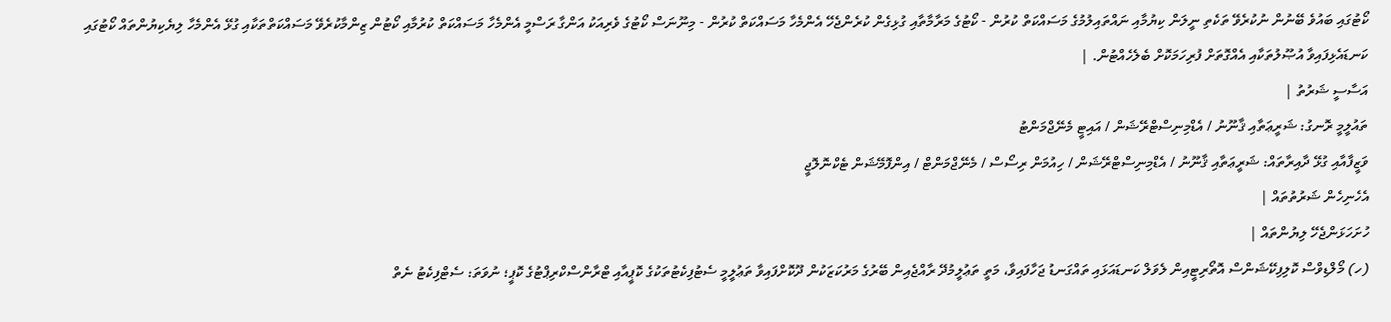ކޯޓުގައި ބައުވެ ބޭނުން ނުކުރެވޭ ތަކެތި ނީލަން ކިޔުމާއި ނައްތައިލުމުގެ މަސައްކަތް ކުރުން - ކޯޓުގެ މަރާމާތާއި ގުޅިގެން ކުރެންޖެހޭ އެންމެހާ މަސައްކަތް ކުރުން - މިނޫނަސް ކޯޓުގެ ވެރިއަކު އަންގާ ރަސްމީ އެންމެހާ މަސައްކަތް ކުރުމާއި ކޯޓުން ޒިންމާކުރެވޭ މަސައްކަތްތަކާއި ގުޅޭ އެންމެހާ ލިޔެކިޔުންތައް ކޯޓުގައި ކަނޑައެޅިފައިވާ އުޞޫލުތަކާއި އެއްގޮތަށް ފުރިހަމަކޮށް ބެލެހެއްޓުން. |
އަސާސީ ޝަރުތު |
ތައުލީމީ ރޮނގު: ޝަރީޢަތާއި ޤާނޫނު / އެޑްމިނިސްޓްރޭޝަން / އައިޓީ މެނޭޖްމަންޓު
ވަޒީފާއާއި ގުޅޭ ދާއިރާތައް: ޝަރީޢަތާއި ޤާނޫނު / އެޑްމިނިސްޓްރޭޝަން / ހިއުމަން ރިސޯސް / މެނޭޖްމަންޓް / އިންފޮމޭޝަން ޓެކްނޮލޮޖީ
އެހެނިހެން ޝަރުތުތައް |
ހުށަހަޅަންޖެހޭ ލިޔުންތައް |
(ހ) މޯލްޑިވްސް ކޮލިފިކޭޝަންސް އޮތޯރިޓީއިން ލެވަލް ކަނޑައަޅައި ތައްގަނޑު ޖަހާފައިވާ، މަތީ ތަޢުލީމުދޭ ރާއްޖެއިން ބޭރުގެ މަރުކަޒަކުން ދޫކޮށްފައިވާ ތަޢުލީމީ ސެޓުފިކެޓުތަކުގެ ކޮޕީއާއި ޓްރާންސްކްރިޕްޓުގެ ކޮޕީ؛ ނުވަތަ: ސެޓްފިކެޓު ނެތް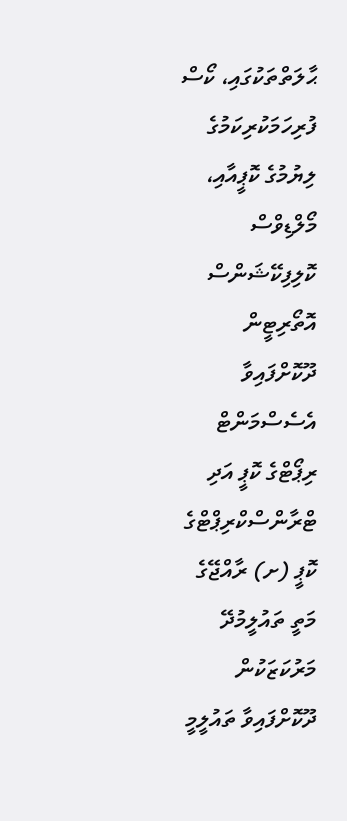ޙާލަތްތަކުގައި، ކޯސް ފުރިހަމަކުރިކަމުގެ ލިޔުމުގެ ކޮޕީއާއި، މޯލްޑިވްސް ކޮލިފިކޭޝަންސް އޮތޯރިޓީން ދޫކޮށްފައިވާ އެސެސްމަންޓް ރިޕޯޓްގެ ކޮޕީ އަދި ޓްރާންސްކްރިޕްޓްގެ ކޮޕީ (ށ) ރާއްޖޭގެ މަތީ ތައުލީމުދޭ މަރުކަޒަކުން ދޫކޮށްފައިވާ ތައުލީމީ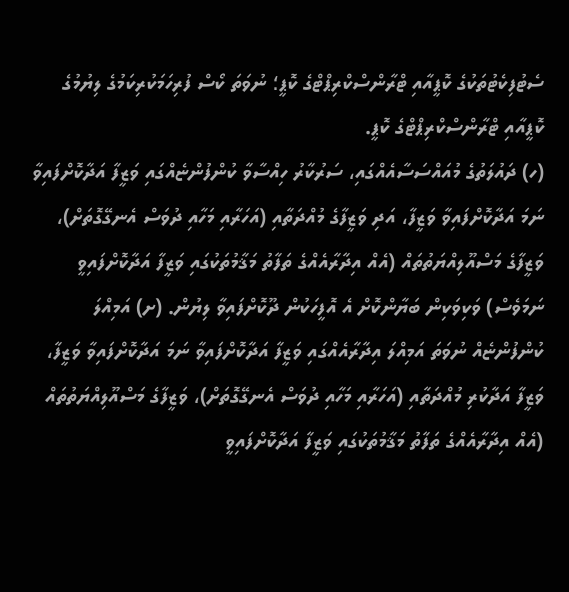ސެޓުފިކެޓުތަކުގެ ކޮޕީއާއި ޓްރާންސްކްރިޕްޓްގެ ކޮޕީ؛ ނުވަތަ ކޯސް ފުރިހަމަކުރިކަމުގެ ލިޔުމުގެ ކޮޕީއާއި ޓްރާންސްކްރިޕްޓްގެ ކޮޕީ.
(ހ) ދައުލަތުގެ މުއައްސަސާއެއްގައި، ސަރުކާރު ހިއްސާވާ ކުންފުންޏެއްގައި ވަޒީފާ އަދާކޮށްފައިވާ ނަމަ އަދާކޮށްފައިވާ ވަޒީފާ، އަދި ވަޒީފާގެ މުއްދަތާއި (އަހަރާއި މަހާއި ދުވަސް އެނގޭގޮތަށް)، ވަޒީފާގެ މަސްއޫލިއްޔަތުތައް (އެއް އިދާރާއެއްގެ ތަފާތު މަޤާމުތަކުގައި ވަޒީފާ އަދާކޮށްފައިވީ ނަމަވެސް) ވަކިވަކިން ބަޔާންކޮށް އެ އޮފީހަކުން ދޫކޮށްފައިވާ ލިޔުން. (ށ) އަމިއްލަ ކުންފުންޏެއް ނުވަތަ އަމިއްލަ އިދާރާއެއްގައި ވަޒީފާ އަދާކޮށްފައިވާ ނަމަ އަދާކޮށްފައިވާ ވަޒީފާ، ވަޒީފާ އަދާކުރި މުއްދަތާއި (އަހަރާއި މަހާއި ދުވަސް އެނގޭގޮތަށް)، ވަޒީފާގެ މަސްއޫލިއްޔަތުތައް (އެއް އިދާރާއެއްގެ ތަފާތު މަޤާމުތަކުގައި ވަޒީފާ އަދާކޮށްފައިވީ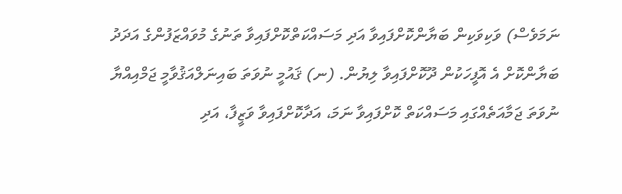ނަމަވެސް) ވަކިވަކިން ބަޔާންކޮށްފައިވާ އަދި މަސައްކަތްކޮށްފައިވާ ތަނުގެ މުވައްޒަފުންގެ އަދަދު ބަޔާންކޮށް އެ އޮފީހަކުން ދޫކޮށްފައިވާ ލިޔުން. (ނ) ޤައުމީ ނުވަތަ ބައިނަލްއަޤުވާމީ ޖަމްއިއްޔާ ނުވަތަ ޖަމާއަތެއްގައި މަސައްކަތް ކޮށްފައިވާ ނަމަ، އަދާކޮށްފައިވާ ވަޒީފާ، އަދި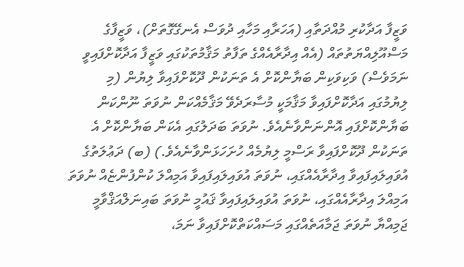ވަޒީފާ އަދާކުރި މުއްދަތާއި (އަހަރާއި މަހާއި ދުވަސް އެނގޭގޮތަށް)، ވަޒީފާގެ މަސްއޫލިއްޔަތުތައް (އެއް އިދާރާއެއްގެ ތަފާތު މަޤާމުތަކުގައި ވަޒީފާ އަދާކޮށްފައިވީ ނަމަވެސް) ވަކިވަކިން ބަޔާންކޮށް އެ ތަނަކުން ދޫކޮށްފައިވާ ލިޔުން (މި ލިޔުމުގައި އަދާކޮށްފައިވާ މަޤާމަކީ މުސާރަދެވޭ މަޤާމެއްކަން ނުވަތަ ނޫންކަން ބަޔާންކޮށްފައި އޮންނަންވާނެއެވެ. ނުވަތަ ބަދަލުގައި އެކަން ބަޔާންކޮށް އެ ތަނަކުން ދޫކޮށްފައިވާ ރަސްމީ ލިޔުމެއް ހުށަހަޅަންވާނެއެވެ.) (ބ) ދަޢުލަތުގެ އުވައިލައިފައިވާ އިދާރާއެއްގައި، ނުވަތަ އުވައިލައިފައިވާ އަމިއްލަ ކުންފުންޏެއް ނުވަތަ އަމިއްލަ އިދާރާއެއްގައި، ނުވަތަ އުވައިލައިފައިވާ ޤައުމީ ނުވަތަ ބައިނަލްއަޤްވާމީ ޖަމިއްޔާ ނުވަތަ ޖަމާއަތެއްގައި މަސައްކަތްކޮށްފައިވާ ނަމަ،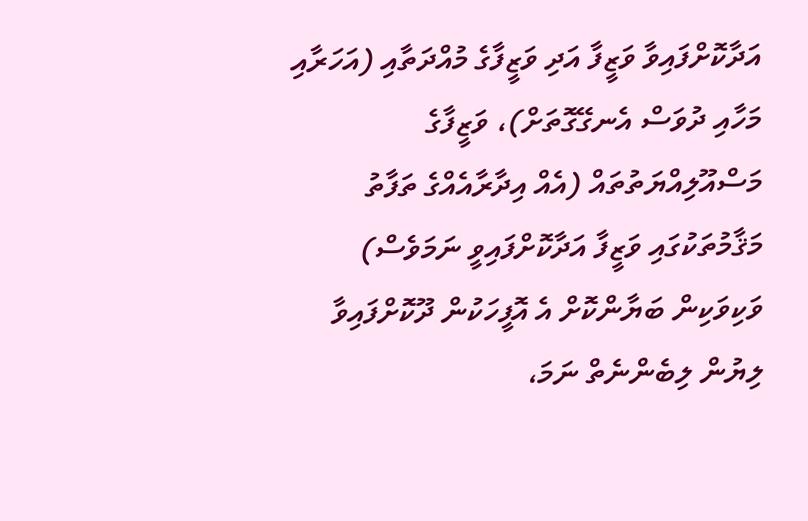އަދާކޮށްފައިވާ ވަޒީފާ އަދި ވަޒީފާގެ މުއްދަތާއި (އަހަރާއި މަހާއި ދުވަސް އެނގޭގޮތަށް)، ވަޒީފާގެ މަސްއޫލިއްޔަތުތައް (އެއް އިދާރާއެއްގެ ތަފާތު މަޤާމުތަކުގައި ވަޒީފާ އަދާކޮށްފައިވީ ނަމަވެސް) ވަކިވަކިން ބަޔާންކޮށް އެ އޮފީހަކުން ދޫކޮށްފައިވާ ލިޔުން ލިބެންނެތް ނަމަ،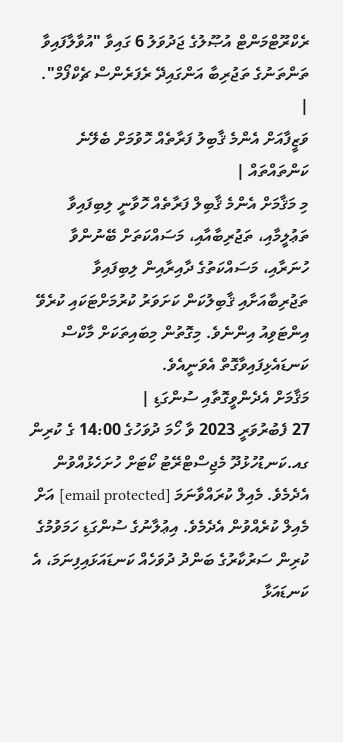ރެކްރޫޓްމަންޓް އުޞޫލުގެ ޖަދުވަލު 6 ގައިވާ "އުވާލާފައިވާ ތަންތަނުގެ ތަޖުރިބާ އަންގައިދޭ ރެފަރެންސް ޗެކްފޯމް". |
ވަޒީފާއަށް އެންމެ ޤާބިލު ފަރާތެއް ހޮވުމަށް ބެލޭނެ ކަންތައްތައް |
މި މަޤާމަށް އެންމެ ޤާބިލް ފަރާތެއް ހޮވާނީ ލިބިފައިވާ ތަޢުލީމާއި، ތަޖުރިބާއާއި، މަސައްކަތަށް ބޭނުންވާ ހުނަރާއި، މަސައްކަތުގެ ދާއިރާއިން ލިބިފައިވާ ތަޖުރިބާއަށާއި ޤާބިލުކަން ކަށަވަރު ކުރުމަށްޓަކައި ކުރެވޭ އިންޓަވިއު އިންނެވެ. މިގޮތުން މިބައިތަކަށް މާކްސް ކަނޑައެޅިފައިވާގޮތް އެވަނީއެވެ.
މަޤާމަށް އެދެންވީގޮތާއި ސުންގަޑި |
27 ފެބުރުވަރީ 2023 ވާ ހޯމަ ދުވަހުގެ 14:00 ގެ ކުރިން ގއ.ކަނޑުހުޅުދޫ މެޖިސްޓްރޭޓު ކޯޓަށް ހުށަހެޅުއްވުން އެދެމެވެ. މެއިލް ކުރައްވާނަމަ [email protected] އަށް މެއިލް ކުރެއްވުން އެދެމެވެ. އިޢުލާނުގެ ސުންގަޑި ހަމަވުމުގެ ކުރިން ސަރުކާރުގެ ބަންދު ދުވަހެއް ކަނޑައަޅައިފިނަމަ، އެ ކަނޑައަޅާ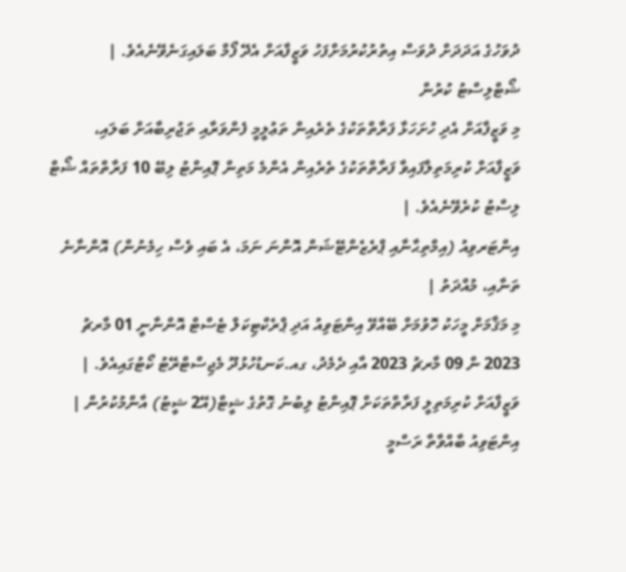ދުވަހުގެ އަދަދަށް ދުވަސް އިތުރުކުރުމަށްފަހު ވަޒީފާއަށް އެދޭ ފޯމް ބަލައިގަނެވޭނެއެވެ. |
ޝޯޓްލިސްޓު ކުރުން
މި ވަޒީފާއަށް އެދި ހުށަހަޅާ ފަރާތްތަކުގެ ތެރެއިން ތަޢުލީމީ ފެންވަރާއި ތަޖުރިބާއަށް ބަލައި، ވަޒީފާއަށް ކުރިމަތިލާފައިވާ ފަރާތްތަކުގެ ތެރެއިން އެންމެ މަތިން ޕޮއިންޓު ލިބޭ 10 ފަރާތްތައް ޝޯޓް ލިސްޓު ކުރެވޭނެއެވެ. |
އިންޓަރވިއު (އިމްތިޙާނާއި ޕްރެޒެންޓޭޝަން އޮންނަ ނަމަ، އެ ބައި ވެސް ހިމެނުން) އޮންނާނެ ތަނާއި، މުއްދަތު |
މި މަޤާމަށް މީހަކު ހޮވުމަށް ބޭއްވޭ އިންޓަވިއު އަދި ޕްރެކްޓިކަލް ޓެސްޓް އޮންނާނީ 01 މާރޗު 2023 ން 09 މާރޗު 2023 އާއި ދެމެދު، ގއ.ކަނޑުހުޅުދޫ މެޖިސްޓްރޭޓު ކޯޓުގައިއެވެ. |
ވަޒީފާއަށް ކުރިމަތިލީ ފަރާތްތަކަށް ޕޮއިންޓު ލިބުނު ގޮތުގެ ޝީޓް(އޭ2 ޝީޓު) އާންމުކުރުން |
އިންޓަވިއު ބާއްވާތާ ރަސްމީ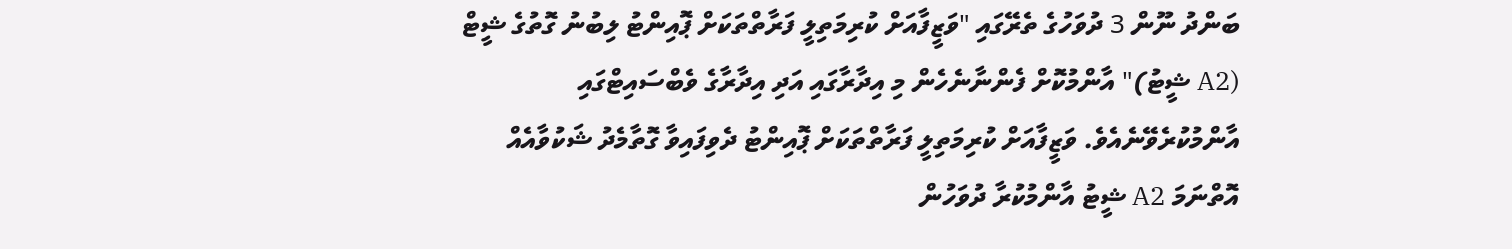ބަންދު ނޫން 3 ދުވަހުގެ ތެރޭގައި "ވަޒީފާއަށް ކުރިމަތިލީ ފަރާތްތަކަށް ޕޮއިންޓު ލިބުނު ގޮތުގެ ޝީޓް (A2 ޝީޓު)" އާންމުކޮށް ފެންނާނެހެން މި އިދާރާގައި އަދި އިދާރާގެ ވެބްސައިޓްގައި އާންމުކުރެވޭނެއެވެ. ވަޒީފާއަށް ކުރިމަތިލީ ފަރާތްތަކަށް ޕޮއިންޓު ދެވިފައިވާ ގޮތާމެދު ޝަކުވާއެއް އޮތްނަމަ A2 ޝީޓު އާންމުކުރާ ދުވަހުން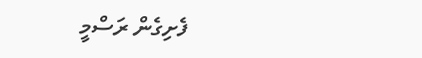ފެށިގެން ރަސްމީ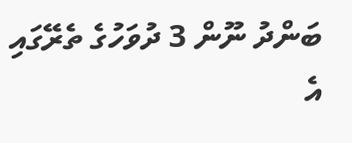ބަންދު ނޫން 3 ދުވަހުގެ ތެރޭގައި އެ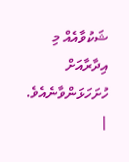ޝަކުވާއެއް މި އިދާރާއަށް ހުށަހަޅަންވާނެއެވެ. |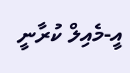އީ-މެއިލް ކުރާނީ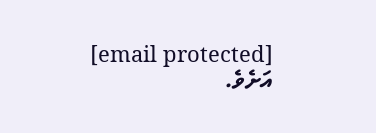[email protected] އަށެވެ.